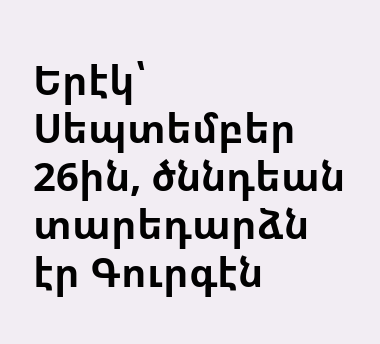Երէկ՝ Սեպտեմբեր 26ին, ծննդեան տարեդարձն էր Գուրգէն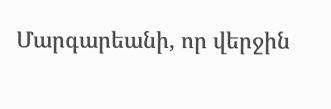Մարգարեանի, որ վերջին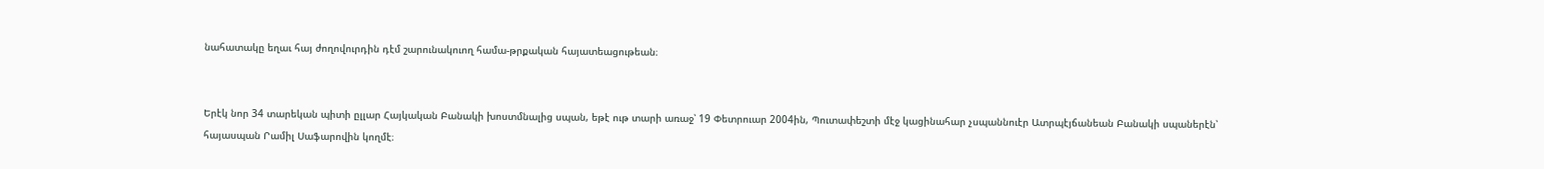նահատակը եղաւ հայ ժողովուրդին դէմ շարունակուող համա-թրքական հայատեացութեան։


Երէկ նոր 34 տարեկան պիտի ըլլար Հայկական Բանակի խոստմնալից սպան, եթէ ութ տարի առաջ՝ 19 Փետրուար 2004ին, Պուտափեշտի մէջ կացինահար չսպաննուէր Ատրպէյճանեան Բանակի սպաներէն՝ հայասպան Րամիլ Սաֆարովին կողմէ։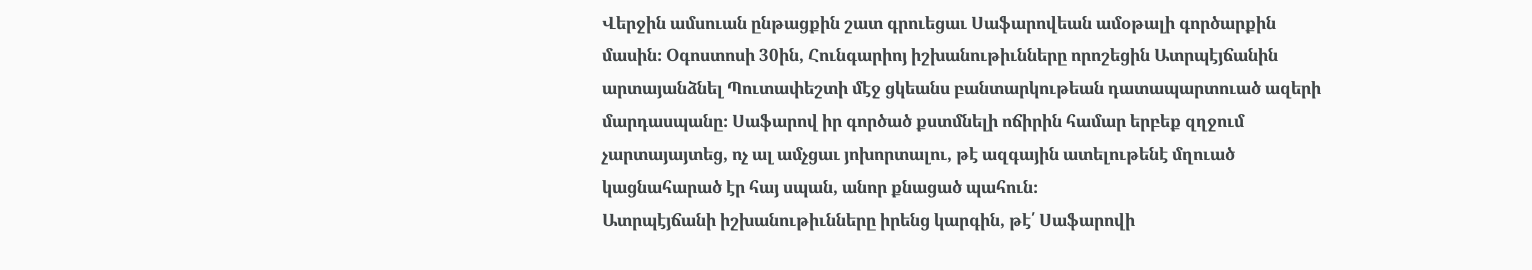Վերջին ամսուան ընթացքին շատ գրուեցաւ Սաֆարովեան ամօթալի գործարքին մասին։ Օգոստոսի 30ին, Հունգարիոյ իշխանութիւնները որոշեցին Ատրպէյճանին արտայանձնել Պուտափեշտի մէջ ցկեանս բանտարկութեան դատապարտուած ազերի մարդասպանը։ Սաֆարով իր գործած քստմնելի ոճիրին համար երբեք զղջում չարտայայտեց, ոչ ալ ամչցաւ յոխորտալու, թէ ազգային ատելութենէ մղուած կացնահարած էր հայ սպան, անոր քնացած պահուն։
Ատրպէյճանի իշխանութիւնները իրենց կարգին, թէ՛ Սաֆարովի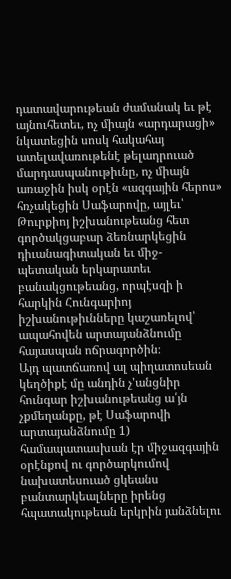դատավարութեան ժամանակ եւ թէ այնուհետեւ, ոչ միայն «արդարացի» նկատեցին սոսկ հակահայ ատելավառութենէ թելադրուած մարդասպանութիւնը, ոչ միայն առաջին իսկ օրէն «ազգային հերոս» հռչակեցին Սաֆարովը, այլեւ՝ Թուրքիոյ իշխանութեանց հետ գործակցաբար ձեռնարկեցին դիւանագիտական եւ միջ-պետական երկարատեւ բանակցութեանց, որպէսզի ի հարկին Հունգարիոյ իշխանութիւնները կաշառելով՝ ապահովեն արտայանձնումը հայասպան ոճրագործին։
Այդ պատճառով ալ պիղատոսեան կեղծիքէ մը անդին չ'անցնիր հունգար իշխանութեանց ա՛յն չքմեղանքը, թէ Սաֆարովի արտայանձնումը 1) համապատասխան էր միջազգային օրէնքով ու գործարկումով նախատեսուած ցկեանս բանտարկեալները իրենց հպատակութեան երկրին յանձնելու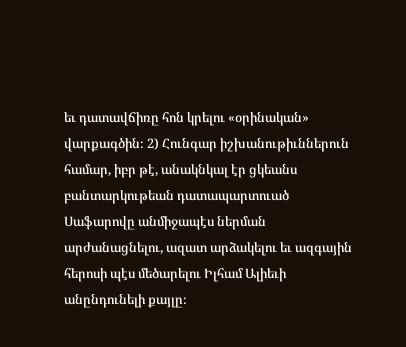եւ դատավճիռը հոն կրելու «օրինական» վարքագծին։ 2) Հունգար իշխանութիւններուն համար, իբր թէ, անակնկալ էր ցկեանս բանտարկութեան դատապարտուած Սաֆարովը անմիջապէս ներման արժանացնելու, ազատ արձակելու եւ ազգային հերոսի պէս մեծարելու Իլհամ Ալիեւի անընդունելի քայլը։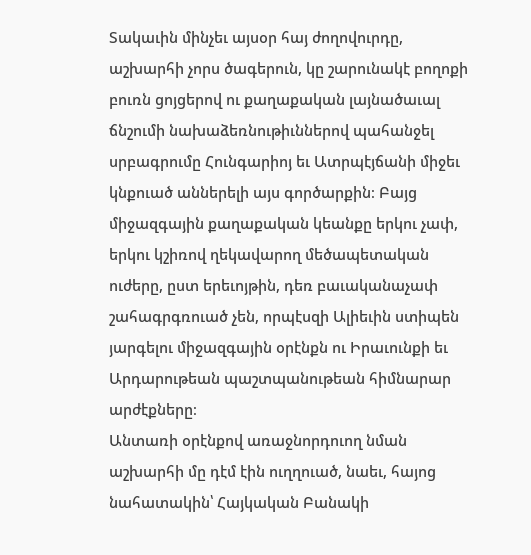Տակաւին մինչեւ այսօր հայ ժողովուրդը, աշխարհի չորս ծագերուն, կը շարունակէ բողոքի բուռն ցոյցերով ու քաղաքական լայնածաւալ ճնշումի նախաձեռնութիւններով պահանջել սրբագրումը Հունգարիոյ եւ Ատրպէյճանի միջեւ կնքուած աններելի այս գործարքին։ Բայց միջազգային քաղաքական կեանքը երկու չափ, երկու կշիռով ղեկավարող մեծապետական ուժերը, ըստ երեւոյթին, դեռ բաւականաչափ շահագրգռուած չեն, որպէսզի Ալիեւին ստիպեն յարգելու միջազգային օրէնքն ու Իրաւունքի եւ Արդարութեան պաշտպանութեան հիմնարար արժէքները։
Անտառի օրէնքով առաջնորդուող նման աշխարհի մը դէմ էին ուղղուած, նաեւ, հայոց նահատակին՝ Հայկական Բանակի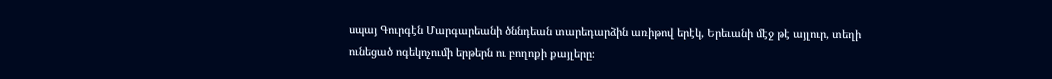սպայ Գուրգէն Մարգարեանի ծննդեան տարեդարձին առիթով երէկ, Երեւանի մէջ թէ այլուր, տեղի ունեցած ոգեկոչումի երթերն ու բողոքի քայլերը։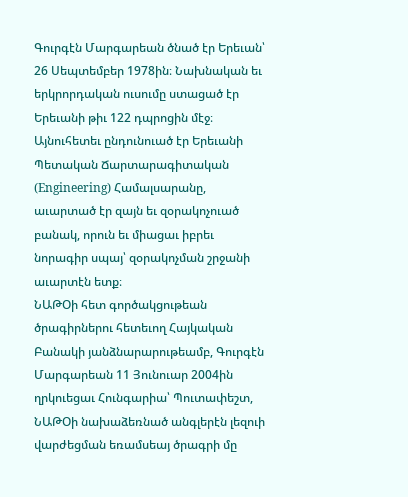Գուրգէն Մարգարեան ծնած էր Երեւան՝ 26 Սեպտեմբեր 1978ին։ Նախնական եւ երկրորդական ուսումը ստացած էր Երեւանի թիւ 122 դպրոցին մէջ։ Այնուհետեւ ընդունուած էր Երեւանի Պետական Ճարտարագիտական (Engineering) Համալսարանը, աւարտած էր զայն եւ զօրակոչուած բանակ, որուն եւ միացաւ իբրեւ նորագիր սպայ՝ զօրակոչման շրջանի աւարտէն ետք։
ՆԱԹՕի հետ գործակցութեան ծրագիրներու հետեւող Հայկական Բանակի յանձնարարութեամբ, Գուրգէն Մարգարեան 11 Յունուար 2004ին ղրկուեցաւ Հունգարիա՝ Պուտափեշտ, ՆԱԹՕի նախաձեռնած անգլերէն լեզուի վարժեցման եռամսեայ ծրագրի մը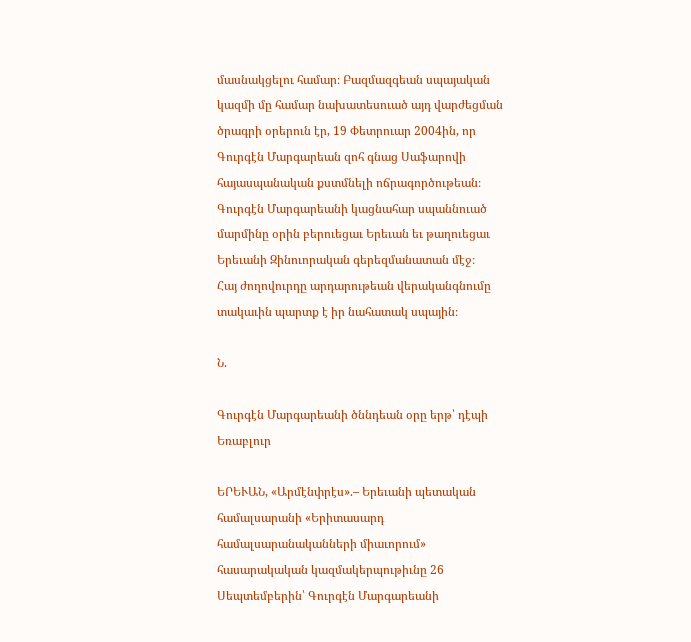մասնակցելու համար։ Բազմազգեան սպայական կազմի մը համար նախատեսուած այդ վարժեցման ծրագրի օրերուն էր, 19 Փետրուար 2004ին, որ Գուրգէն Մարգարեան զոհ գնաց Սաֆարովի հայասպանական քստմնելի ոճրագործութեան։
Գուրգէն Մարգարեանի կացնահար սպաննուած մարմինը օրին բերուեցաւ Երեւան եւ թաղուեցաւ Երեւանի Զինուորական գերեզմանատան մէջ։
Հայ ժողովուրդը արդարութեան վերականգնումը տակաւին պարտք է իր նահատակ սպային։

Ն.

Գուրգէն Մարգարեանի ծննդեան օրը երթ՝ դէպի Եռաբլուր

ԵՐԵՒԱՆ, «Արմէնփրէս».– Երեւանի պետական համալսարանի «Երիտասարդ համալսարանականների միաւորում» հասարակական կազմակերպութիւնը 26 Սեպտեմբերին՝ Գուրգէն Մարգարեանի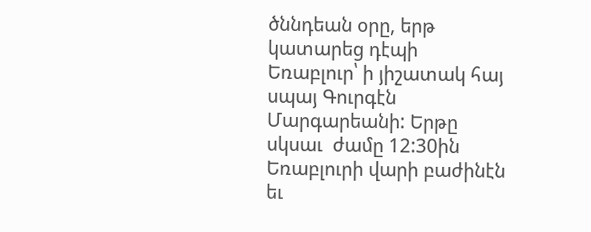ծննդեան օրը, երթ  կատարեց դէպի Եռաբլուր՝ ի յիշատակ հայ սպայ Գուրգէն Մարգարեանի: Երթը սկսաւ  ժամը 12:30ին Եռաբլուրի վարի բաժինէն եւ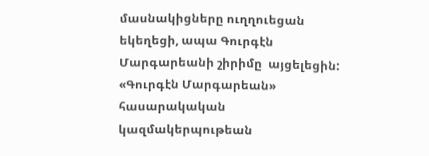մասնակիցները ուղղուեցան եկեղեցի, ապա Գուրգէն Մարգարեանի շիրիմը  այցելեցին: «Գուրգէն Մարգարեան» հասարակական կազմակերպութեան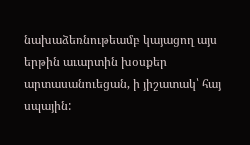նախաձեռնութեամբ կայացող այս երթին աւարտին խօսքեր արտասանուեցան, ի յիշատակ՝ հայ սպային: